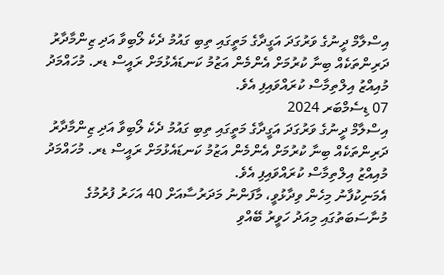އިސްލާމް ދީނުގެ ވަރުގަދަ އަގީދާގެ މަތީގައި ތިބި ގައުމު ދެކެ ލޯބިވާ އަދި ޒިންމާދާރު ދަރިންތަކެއް ބިނާ ކުރުމަށް އެންމެން އަޒުމު ކަނޑައެޅުމަށް ރައީސް ޑރ. މުހައްމަދު މުއިއްޒު އިލްތިމާސް ކުރައްވައިފި އެވެ.
07 ޑިސެމްބަރ 2024
އިސްލާމް ދީނުގެ ވަރުގަދަ އަގީދާގެ މަތީގައި ތިބި ގައުމު ދެކެ ލޯބިވާ އަދި ޒިންމާދާރު ދަރިންތަކެއް ބިނާ ކުރުމަށް އެންމެން އަޒުމު ކަނޑައެޅުމަށް ރައީސް ޑރ. މުހައްމަދު މުއިއްޒު އިލްތިމާސް ކުރައްވައިފި އެވެ.
އެމަނިކުފާނު މިހެން ވިދާޅުވީ، މާފަންނު މަދަރުސާއަށް 40 އަހަރު ފުރުމުގެ މުނާސަބަތުގައި މިއަދު ހަވީރު ބޭއްވި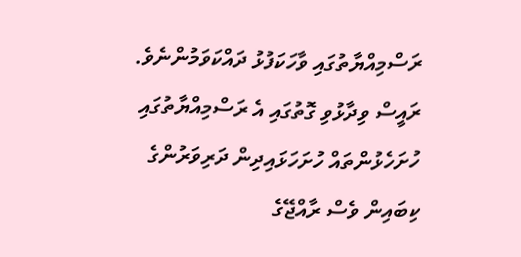ރަސްމިއްޔާތުގައި ވާހަކަފުޅު ދައްކަވަމުންނެވެ.
ރައީސް ވިދާޅުވި ގޮތުގައި އެ ރަސްމިއްޔާތުގައި ހުށަހެޅުންތައް ހުށަހަޅައިދިން ދަރިވަރުންގެ ކިބައިން ވެސް ރާއްޖޭގެ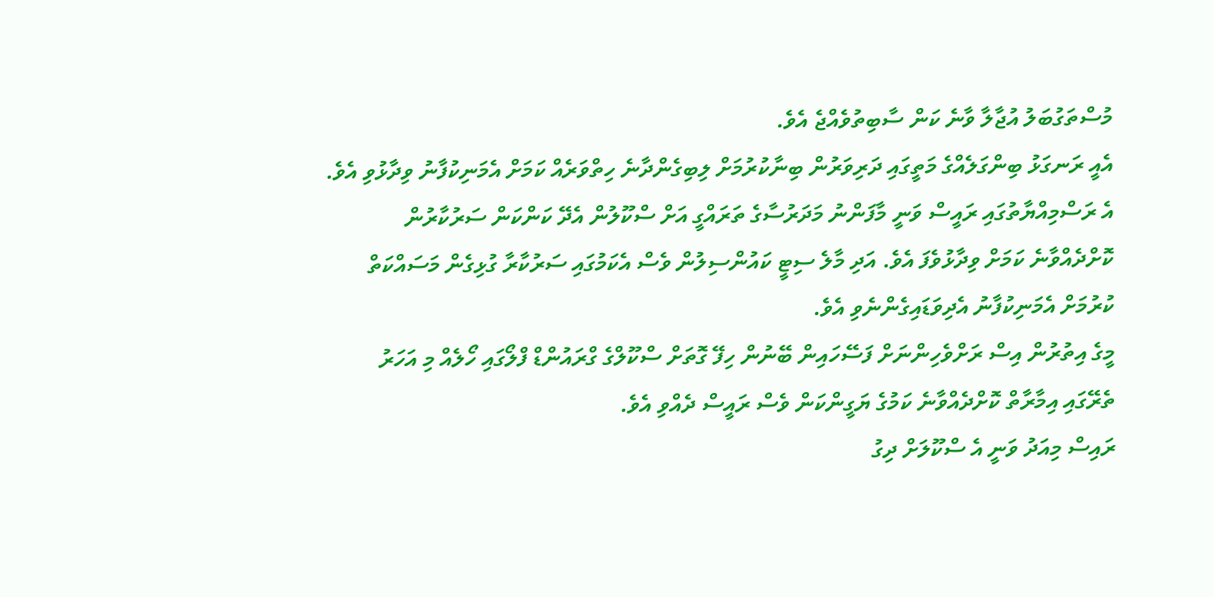މުސްތަގުބަލު އުޖާލާ ވާނެ ކަން ސާބިތުވެއްޖެ އެވެ.
އެއީ ރަނގަޅު ބިންގަލެއްގެ މަތީގައި ދަރިވަރުން ބިނާކުރުމަށް ލިބިގެންދާނެ ހިތްވަރެއް ކަމަށް އެމަނިކުފާނު ވިދާޅުވި އެވެ.
އެ ރަސްމިއްޔާތުގައި ރައީސް ވަނީ މާފަންނު މަދަރުސާގެ ތަރައްގީ އަށް ސްކޫލުން އެދޭ ކަންކަން ސަރުކާރުން ކޮށްދެއްވާނެ ކަމަށް ވިދާޅުވެފަ އެވެ. އަދި މާލެ ސިޓީ ކައުންސިލުން ވެސް އެކަމުގައި ސަރުކާރާ ގުޅިގެން މަސައްކަތް ކުރުމަށް އެމަނިކުފާނު އެދިވަޑައިގެންނެވި އެވެ.
މީގެ އިތުރުން އިސް ރަށްވެހިންނަށް ފަސޭހައިން ބޭނުން ހިފޭ ގޮތަށް ސްކޫލްގެ ގްރައުންޑް ފްލޯގައި ހޯލެއް މި އަހަރު ތެރޭގައި އިމާރާތް ކޮށްދެއްވާނެ ކަމުގެ ޔަގީންކަން ވެސް ރައީސް ދެއްވި އެވެ.
ރައިސް މިއަދު ވަނީ އެ ސްކޫލަށް ދިގު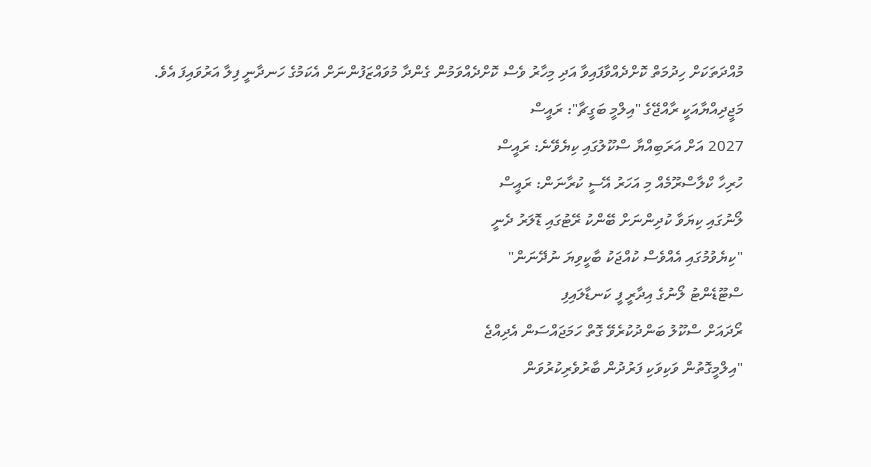މުއްދަތަކަށް ހިދުމަތް ކޮށްދެއްވާފައިވާ އަދި މިހާރު ވެސް ކޮށްދެއްވަމުން ގެންދާ މުވައްޒަފުންނަށް އެކަމުގެ ހަނދާނީ ފިލާ އަރުވައިފަ އެވެ.
މަޖީދިއްޔާއަކީ ރާއްޖޭގެ "އިލްމީ ބަގީޗާ": ރައީސް
2027 އަށް އަރަބިއްޔާ ސްކޫލުގައި ކިޔެވޭނެ: ރައީސް
ހުރިހާ ކްލާސްރޫމެއް މި އަހަރު އޭސީ ކުރާނަން: ރައީސް
ލޯނުގައި ކިޔަވާ ކުދިންނަށް ބޭންކު ރޭޓުގައި ޑޮލަރު ދެނީ
"ކިޔެވުމުގައި އެއްވެސް ކުއްޖަކު ބާކީވިޔަ ނުދޭނަން"
ސްޓޫޑެންޓު ލޯނުގެ އިދާރީ ފީ ކަނޑާލައިފި
ރޯދައަށް ސްކޫލު ބަންދުކުރެވޭ ގޮތް ހަމަޖައްސަން އެދިއްޖެ
"އިލްމީގޮތުން ވަކިވަކި ފަރުދުން ބާރުވެރިކުރުވަން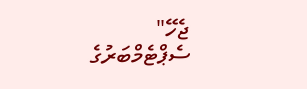ޖެހޭ"
ސެޕްޓެމްބަރުގެ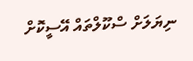ނިޔަލަށް ސްކޫލްތައް އޭސީކޮށް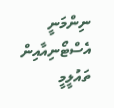ނިންމަނީ
އެސްޓޯނިއާއިން ތައުލީމީ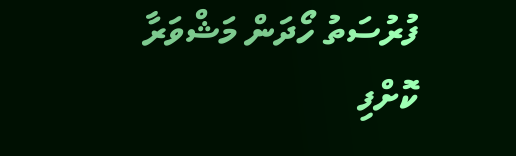ފުރުސަތު ހޯދަން މަޝްވަރާ ކޮށްފި